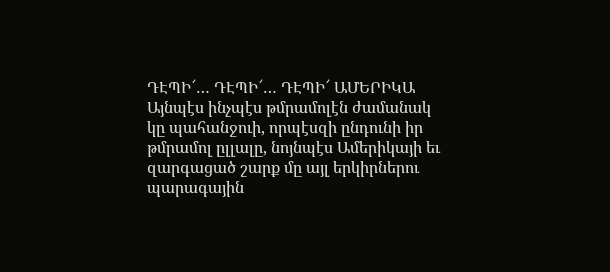ԴԷՊԻ՜… ԴԷՊԻ՜… ԴԷՊԻ՜ ԱՄԵՐԻԿԱ
Այնպէս ինչպէս թմրամոլէն ժամանակ կը պահանջուի, որպէսզի ընդունի իր թմրամոլ ըլլալը, նոյնպէս Ամերիկայի եւ զարգացած շարք մը այլ երկիրներու պարագային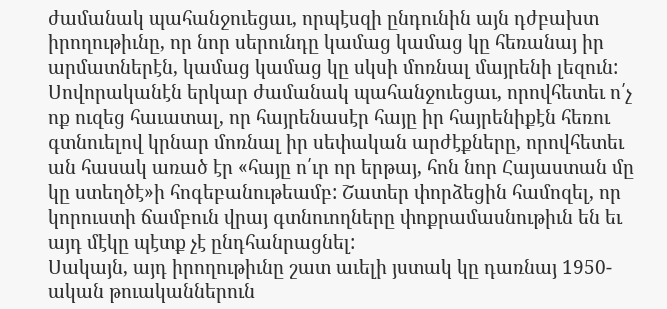ժամանակ պահանջուեցաւ, որպէսզի ընդունին այն դժբախտ իրողութիւնը, որ նոր սերունդը կամաց կամաց կը հեռանայ իր արմատներէն, կամաց կամաց կը սկսի մոռնալ մայրենի լեզուն: Սովորականէն երկար ժամանակ պահանջուեցաւ, որովհետեւ ո՛չ ոք ուզեց հաւատալ, որ հայրենասէր հայը իր հայրենիքէն հեռու գտնուելով կրնար մոռնալ իր սեփական արժէքները, որովհետեւ ան հասակ առած էր «հայը ո՛ւր որ երթայ, հոն նոր Հայաստան մը կը ստեղծէ»ի հոգեբանութեամբ: Շատեր փորձեցին համոզել, որ կորուստի ճամբուն վրայ գտնուողները փոքրամասնութիւն են եւ այդ մէկը պէտք չէ ընդհանրացնել:
Սակայն, այդ իրողութիւնը շատ աւելի յստակ կը դառնայ 1950-ական թուականներուն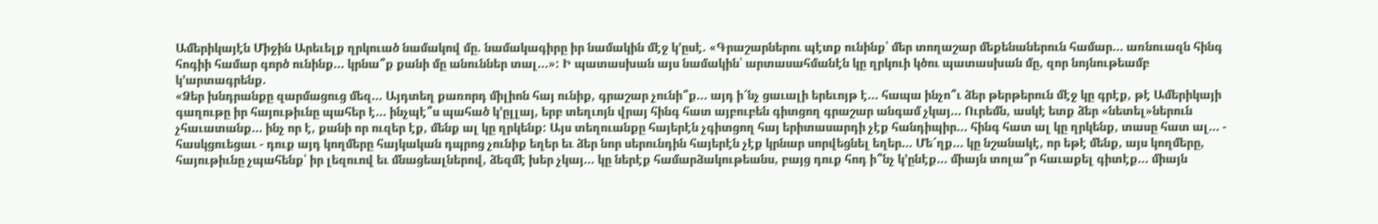Ամերիկայէն Միջին Արեւելք ղրկուած նամակով մը. նամակագիրը իր նամակին մէջ կ՚ըսէ. «Գրաշարներու պէտք ունինք՝ մեր տողաշար մեքենաներուն համար… առնուազն հինգ հոգիի համար գործ ունինք… կրնա՞ք քանի մը անուններ տալ…»: Ի պատասխան այս նամակին՝ արտասահմանէն կը ղրկուի կծու պատասխան մը, զոր նոյնութեամբ կ՚արտագրենք.
«Ձեր խնդրանքը զարմացուց մեզ… Այդտեղ քառորդ միլիոն հայ ունիք, գրաշար չունի՞ք… այդ ի՜նչ ցաւալի երեւոյթ է… հապա ինչո՞ւ ձեր թերթերուն մէջ կը գրէք, թէ Ամերիկայի գաղութը իր հայութիւնը պահեր է… ինչպէ՞ս պահած կ՚ըլլայ, երբ տեղւոյն վրայ հինգ հատ այբուբեն գիտցող գրաշար անգամ չկայ… Ուրեմն, ասկէ ետք ձեր «նետել»ներուն չհաւատանք… ինչ որ է, քանի որ ուզեր էք, մենք ալ կը ղրկենք: Այս տեղուանքը հայերէն չգիտցող հայ երիտասարդի չէք հանդիպիր… հինգ հատ ալ կը ղրկենք, տասը հատ ալ… - հասկցուեցաւ - դուք այդ կողմերը հայկական դպրոց չունիք եղեր եւ ձեր նոր սերունդին հայերէն չէք կրնար սորվեցնել եղեր… Մե՜ղք… կը նշանակէ, որ եթէ մենք, այս կողմերը, հայութիւնը չպահենք՝ իր լեզուով եւ մնացեալներով, ձեզմէ խեր չկայ… կը ներէք համարձակութեանս, բայց դուք հոդ ի՞նչ կ՚ընէք… միայն տոլա՞ր հաւաքել գիտէք… միայն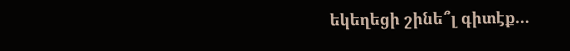եկեղեցի շինե՞լ գիտէք…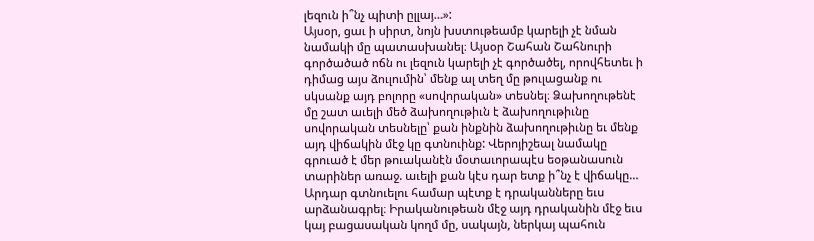լեզուն ի՞նչ պիտի ըլլայ…»:
Այսօր, ցաւ ի սիրտ, նոյն խստութեամբ կարելի չէ նման նամակի մը պատասխանել։ Այսօր Շահան Շահնուրի գործածած ոճն ու լեզուն կարելի չէ գործածել, որովհետեւ ի դիմաց այս ձուլումին՝ մենք ալ տեղ մը թուլացանք ու սկսանք այդ բոլորը «սովորական» տեսնել։ Ձախողութենէ մը շատ աւելի մեծ ձախողութիւն է ձախողութիւնը սովորական տեսնելը՝ քան ինքնին ձախողութիւնը եւ մենք այդ վիճակին մէջ կը գտնուինք: Վերոյիշեալ նամակը գրուած է մեր թուականէն մօտաւորապէս եօթանասուն տարիներ առաջ. աւելի քան կէս դար ետք ի՞նչ է վիճակը…
Արդար գտնուելու համար պէտք է դրականները եւս արձանագրել։ Իրականութեան մէջ այդ դրականին մէջ եւս կայ բացասական կողմ մը, սակայն, ներկայ պահուն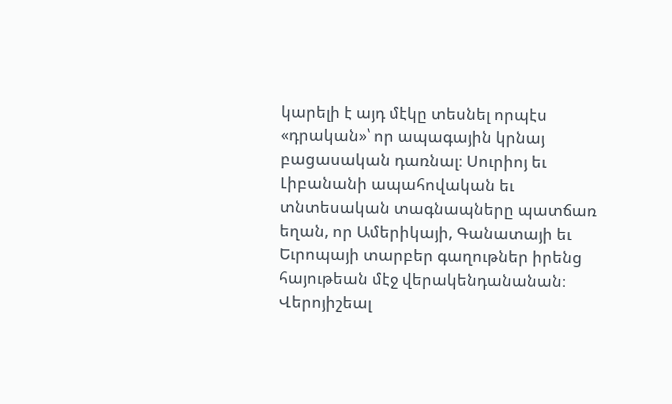կարելի է այդ մէկը տեսնել որպէս «դրական»՝ որ ապագային կրնայ բացասական դառնալ։ Սուրիոյ եւ Լիբանանի ապահովական եւ տնտեսական տագնապները պատճառ եղան, որ Ամերիկայի, Գանատայի եւ Եւրոպայի տարբեր գաղութներ իրենց հայութեան մէջ վերակենդանանան։ Վերոյիշեալ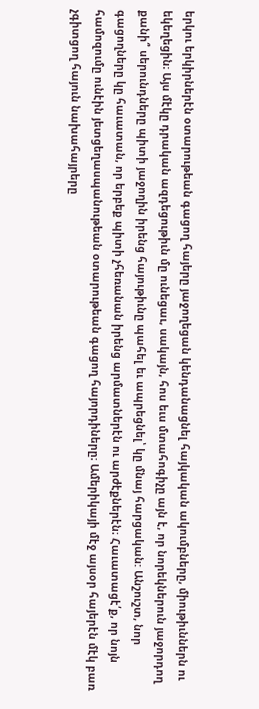երկու երկիրներէն օտարութեան գացող հայերը յաջողեցան կենդանացնել հայկական ակումբները, միութիւններն ու եկեղեցին։ Այս մէկը դրական ազդեցութիւն մը ունեցաւ, սակայն, հոս եւս մտահոգիչը այն է, որ նորեկներուն յաջորդող քանի՞ սերունդները պիտի յաջողին իրենց հայութիւնը պահել եւ ապրեցնել՝ կը մնայ հարցական: Անշուշտ, նոր գացողները կը հաւատան, որ երբեք պիտի չհեռանան իրենց արմատներէն ու արժէքներէն։ Հաւատացէ՛ք, որ նոյն համոզումը ունէին յետցեղասպանութեան օտարութեան գացող հայորդիները։ Ամերիկայի մէջ այսօր հայերէն մէկ բառ չգիտցող հայուն նախահայրերը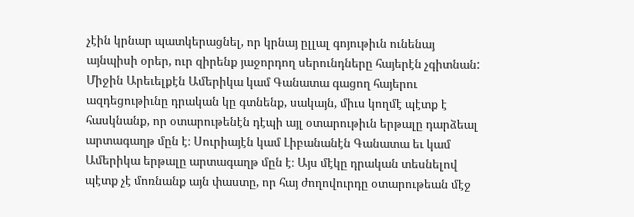չէին կրնար պատկերացնել, որ կրնայ ըլլալ գոյութիւն ունենայ այնպիսի օրեր, ուր զիրենք յաջորդող սերունդները հայերէն չգիտնան:
Միջին Արեւելքէն Ամերիկա կամ Գանատա գացող հայերու ազդեցութիւնը դրական կը գտնենք, սակայն, միւս կողմէ պէտք է հասկնանք, որ օտարութենէն դէպի այլ օտարութիւն երթալը դարձեալ արտագաղթ մըն է։ Սուրիայէն կամ Լիբանանէն Գանատա եւ կամ Ամերիկա երթալը արտագաղթ մըն է։ Այս մէկը դրական տեսնելով պէտք չէ մոռնանք այն փաստը, որ հայ ժողովուրդը օտարութեան մէջ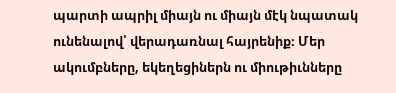պարտի ապրիլ միայն ու միայն մէկ նպատակ ունենալով՝ վերադառնալ հայրենիք։ Մեր ակումբները, եկեղեցիներն ու միութիւնները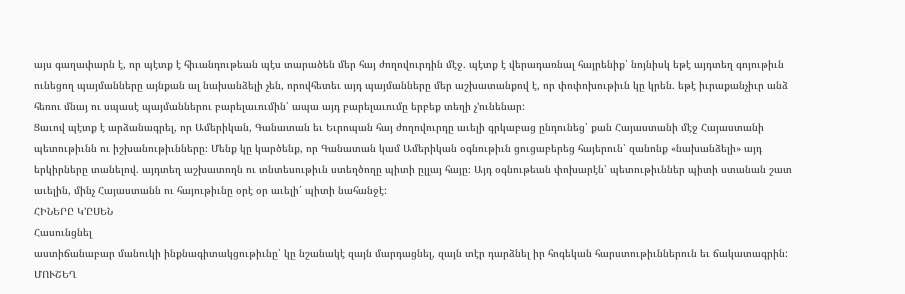այս գաղափարն է, որ պէտք է հիւանդութեան պէս տարածեն մեր հայ ժողովուրդին մէջ. պէտք է վերադառնալ հայրենիք՝ նոյնիսկ եթէ այդտեղ գոյութիւն ունեցող պայմանները այնքան ալ նախանձելի չեն, որովհետեւ այդ պայմանները մեր աշխատանքով է, որ փոփոխութիւն կը կրեն. եթէ իւրաքանչիւր անձ հեռու մնայ ու սպասէ պայմաններու բարելաւումին՝ ապա այդ բարելաւումը երբեք տեղի չ՚ունենար:
Ցաւով պէտք է արձանագրել, որ Ամերիկան, Գանատան եւ Եւրոպան հայ ժողովուրդը աւելի գրկաբաց ընդունեց՝ քան Հայաստանի մէջ Հայաստանի պետութիւնն ու իշխանութիւնները։ Մենք կը կարծենք, որ Գանատան կամ Ամերիկան օգնութիւն ցուցաբերեց հայերուն՝ զանոնք «նախանձելի» այդ երկիրները տանելով. այդտեղ աշխատողն ու տնտեսութիւն ստեղծողը պիտի ըլլայ հայը։ Այդ օգնութեան փոխարէն՝ պետութիւններ պիտի ստանան շատ աւելին, մինչ Հայաստանն ու հայութիւնը օրէ օր աւելի՛ պիտի նահանջէ:
ՀԻՆԵՐԸ Կ՚ԸՍԵՆ
Հասունցնել
աստիճանաբար մանուկի ինքնագիտակցութիւնը՝ կը նշանակէ զայն մարդացնել, զայն տէր դարձնել իր հոգեկան հարստութիւններուն եւ ճակատագրին:
ՄՈՒՇԵՂ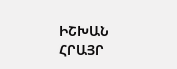ԻՇԽԱՆ
ՀՐԱՅՐ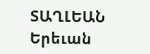ՏԱՂԼԵԱՆ
Երեւան